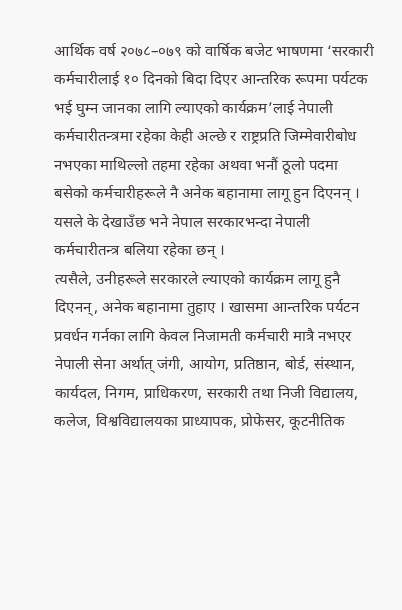आर्थिक वर्ष २०७८–०७९ को वार्षिक बजेट भाषणमा ‘सरकारी कर्मचारीलाई १० दिनको बिदा दिएर आन्तरिक रूपमा पर्यटक भई घुम्न जानका लागि ल्याएको कार्यक्रम’लाई नेपाली कर्मचारीतन्त्रमा रहेका केही अल्छे र राष्ट्रप्रति जिम्मेवारीबोध नभएका माथिल्लो तहमा रहेका अथवा भनौं ठूलो पदमा बसेको कर्मचारीहरूले नै अनेक बहानामा लागू हुन दिएनन् । यसले के देखाउँछ भने नेपाल सरकारभन्दा नेपाली कर्मचारीतन्त्र बलिया रहेका छन् ।
त्यसैले, उनीहरूले सरकारले ल्याएको कार्यक्रम लागू हुनै दिएनन्, अनेक बहानामा तुहाए । खासमा आन्तरिक पर्यटन प्रवर्धन गर्नका लागि केवल निजामती कर्मचारी मात्रै नभएर नेपाली सेना अर्थात् जंगी, आयोग, प्रतिष्ठान, बोर्ड, संस्थान, कार्यदल, निगम, प्राधिकरण, सरकारी तथा निजी विद्यालय, कलेज, विश्वविद्यालयका प्राध्यापक, प्रोफेसर, कूटनीतिक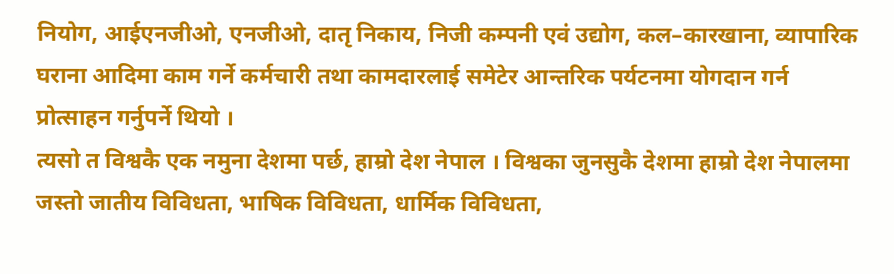नियोग, आईएनजीओ, एनजीओ, दातृ निकाय, निजी कम्पनी एवं उद्योग, कल–कारखाना, व्यापारिक घराना आदिमा काम गर्ने कर्मचारी तथा कामदारलाई समेटेर आन्तरिक पर्यटनमा योगदान गर्न प्रोत्साहन गर्नुपर्ने थियो ।
त्यसो त विश्वकै एक नमुना देशमा पर्छ, हाम्रो देश नेपाल । विश्वका जुनसुकै देशमा हाम्रो देश नेपालमा जस्तो जातीय विविधता, भाषिक विविधता, धार्मिक विविधता,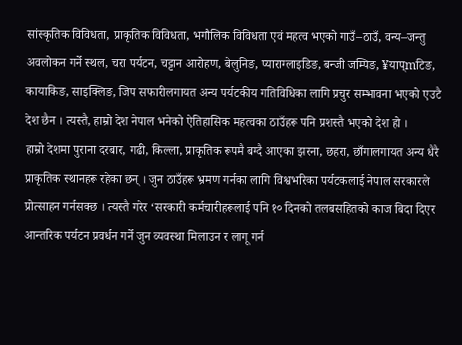सांस्कृतिक विविधता, प्राकृतिक विविधता, भगौलिक विविधता एवं महत्व भएको गाउँ–ठाउँ, वन्य–जन्तु अवलोकन गर्ने स्थल, चरा पर्यटन, चट्टान आरोहण, बेलुनिङ, प्याराग्लाइडिङ, बन्जी जम्पिङ, ¥याप्mटिङ, कायाकिङ, साइक्लिङ, जिप सफारीलगायत अन्य पर्यटकीय गतिविधिका लागि प्रचुर सम्भावना भएको एउटै देश छैन । त्यस्तै, हाम्रो देश नेपाल भनेको ऐतिहासिक महत्वका ठाउँहरू पनि प्रशस्तै भएको देश हो ।
हाम्रो देशमा पुराना दरबार, गढी, किल्ला, प्राकृतिक रूपमै बग्दै आएका झरना, छहरा, छाँगालगायत अन्य धैरै प्राकृतिक स्थानहरू रहेका छन् । जुन ठाउँहरू भ्रमण गर्नका लागि विश्वभरिका पर्यटकलाई नेपाल सरकारले प्रोत्साहन गर्नसक्छ । त्यस्तै गरेर ‘सरकारी कर्मचारीहरूलाई पनि १० दिनको तलबसहितको काज बिदा दिएर आन्तरिक पर्यटन प्रवर्धन गर्ने जुन व्यवस्था मिलाउन र लागू गर्न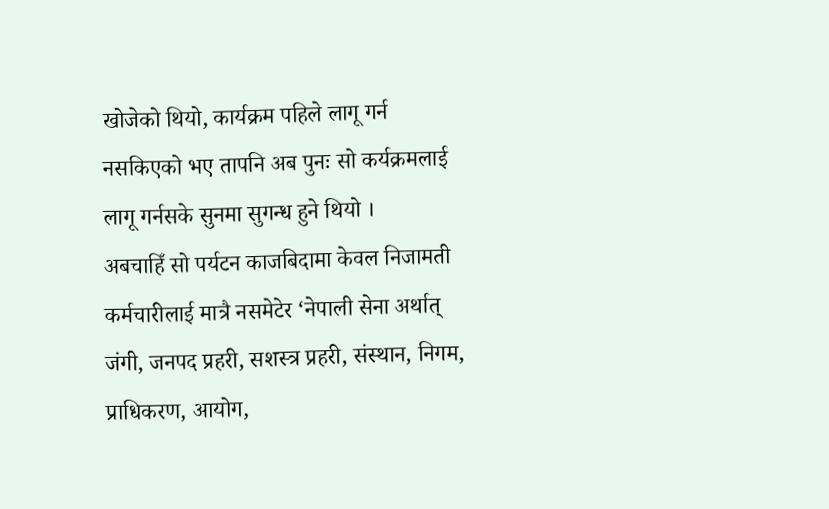खोजेको थियो, कार्यक्रम पहिले लागू गर्न नसकिएको भए तापनि अब पुनः सो कर्यक्रमलाई लागू गर्नसके सुनमा सुगन्ध हुने थियो ।
अबचाहिँ सो पर्यटन काजबिदामा केवल निजामती कर्मचारीलाई मात्रै नसमेटेर ‘नेपाली सेना अर्थात् जंगी, जनपद प्रहरी, सशस्त्र प्रहरी, संस्थान, निगम, प्राधिकरण, आयोग,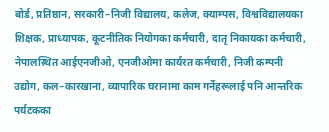बोर्ड, प्रतिष्ठान, सरकारी–निजी विद्यालय, कलेज, क्याम्पस, विश्वविद्यालयका शिक्षक, प्राध्यापक, कूटनीतिक नियोगका कर्मचारी, दातृ निकायका कर्मचारी, नेपालस्थित आईएनजीओ, एनजीओमा कार्यरत कर्मचारी, निजी कम्पनी उद्योग, कल–कारखाना, व्यापारिक घरानामा काम गर्नेहरूलाई पनि आन्तरिक पर्यटकका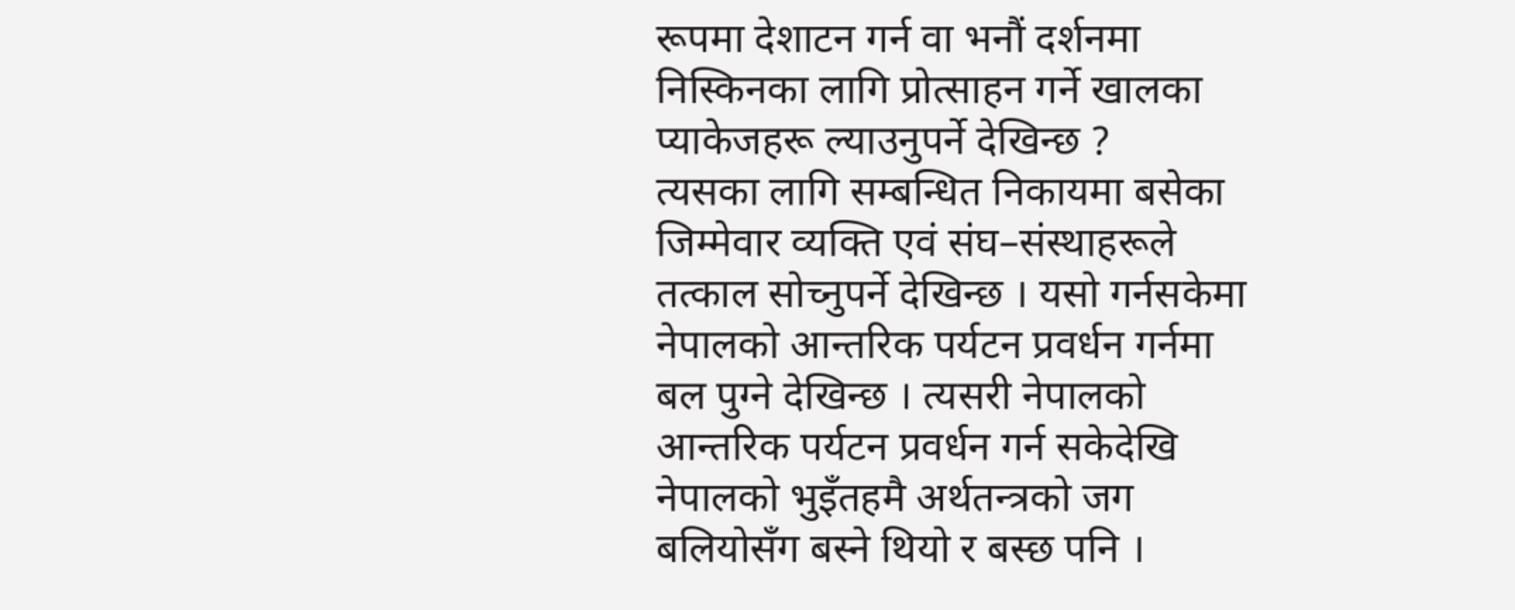रूपमा देशाटन गर्न वा भनौं दर्शनमा निस्किनका लागि प्रोत्साहन गर्ने खालका प्याकेजहरू ल्याउनुपर्ने देखिन्छ ?
त्यसका लागि सम्बन्धित निकायमा बसेका जिम्मेवार व्यक्ति एवं संघ–संस्थाहरूले तत्काल सोच्नुपर्ने देखिन्छ । यसो गर्नसकेमा नेपालको आन्तरिक पर्यटन प्रवर्धन गर्नमा बल पुग्ने देखिन्छ । त्यसरी नेपालको आन्तरिक पर्यटन प्रवर्धन गर्न सकेदेखि नेपालको भुइँतहमै अर्थतन्त्रको जग बलियोसँग बस्ने थियो र बस्छ पनि ।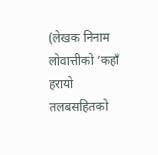(लेखक निनाम लोवात्तीको ‘कहाँ हरायो तलबसहितको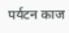पर्यटन काज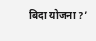बिदा योजना ?’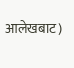आलेखबाट)